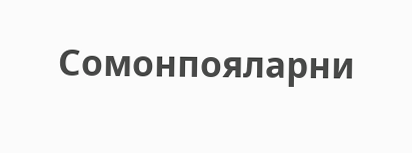Сомонпояларни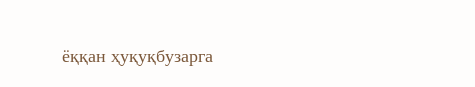ёққан ҳуқуқбузарга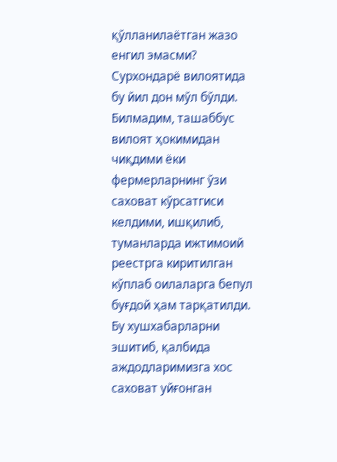қўлланилаётган жазо енгил эмасми?
Сурхондарё вилоятида бу йил дон мўл бўлди. Билмадим, ташаббус вилоят ҳокимидан чиқдими ёки фермерларнинг ўзи саховат кўрсатгиси келдими, ишқилиб, туманларда ижтимоий реестрга киритилган кўплаб оилаларга бепул буғдой ҳам тарқатилди.
Бу хушхабарларни эшитиб, қалбида аждодларимизга хос саховат уйғонган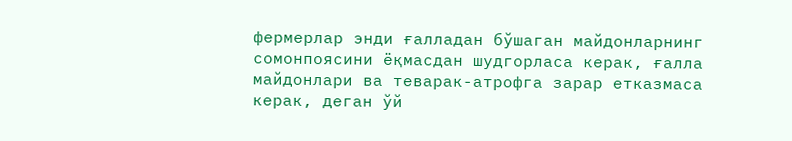фермерлар энди ғалладан бўшаган майдонларнинг сомонпоясини ёқмасдан шудгорласа керак, ғалла майдонлари ва теварак-атрофга зарар етказмаса керак, деган ўй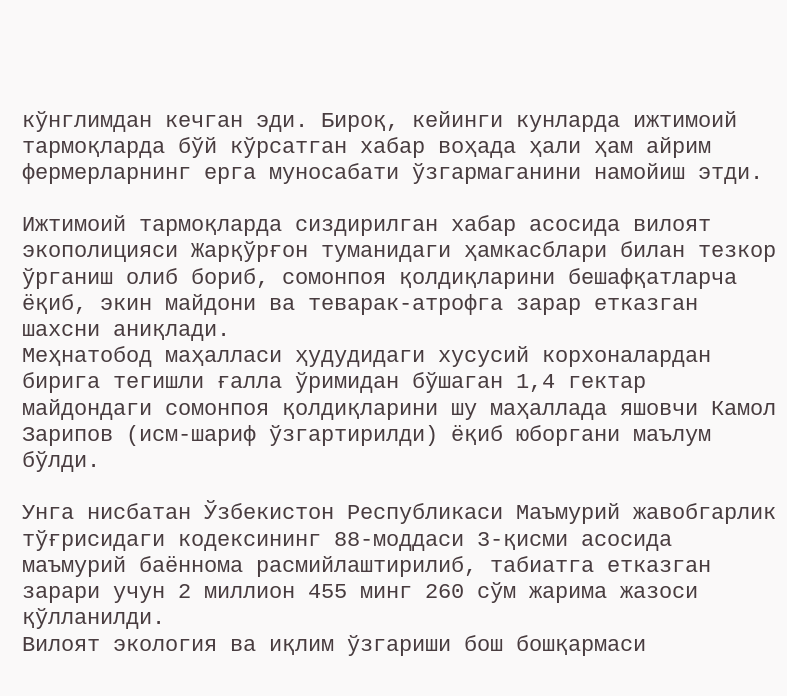кўнглимдан кечган эди. Бироқ, кейинги кунларда ижтимоий тармоқларда бўй кўрсатган хабар воҳада ҳали ҳам айрим фермерларнинг ерга муносабати ўзгармаганини намойиш этди.

Ижтимоий тармоқларда сиздирилган хабар асосида вилоят экополицияси Жарқўрғон туманидаги ҳамкасблари билан тезкор ўрганиш олиб бориб, сомонпоя қолдиқларини бешафқатларча ёқиб, экин майдони ва теварак-атрофга зарар етказган шахсни аниқлади.
Меҳнатобод маҳалласи ҳудудидаги хусусий корхоналардан бирига тегишли ғалла ўримидан бўшаган 1,4 гектар майдондаги сомонпоя қолдиқларини шу маҳаллада яшовчи Камол Зарипов (исм-шариф ўзгартирилди) ёқиб юборгани маълум бўлди.

Унга нисбатан Ўзбекистон Республикаси Маъмурий жавобгарлик тўғрисидаги кодексининг 88-моддаси 3-қисми асосида маъмурий баённома расмийлаштирилиб, табиатга етказган зарари учун 2 миллион 455 минг 260 сўм жарима жазоси қўлланилди.
Вилоят экология ва иқлим ўзгариши бош бошқармаси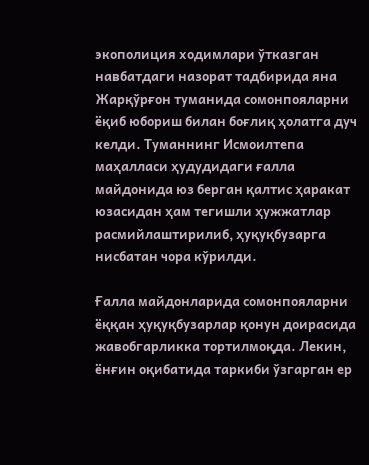экополиция ходимлари ўтказган навбатдаги назорат тадбирида яна Жарқўрғон туманида сомонпояларни ёқиб юбориш билан боғлиқ ҳолатга дуч келди. Туманнинг Исмоилтепа маҳалласи ҳудудидаги ғалла майдонида юз берган қалтис ҳаракат юзасидан ҳам тегишли ҳужжатлар расмийлаштирилиб, ҳуқуқбузарга нисбатан чора кўрилди.

Ғалла майдонларида сомонпояларни ёққан ҳуқуқбузарлар қонун доирасида жавобгарликка тортилмоқда. Лекин, ёнғин оқибатида таркиби ўзгарган ер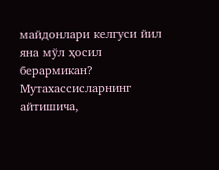майдонлари келгуси йил яна мўл ҳосил берармикан? Мутахассисларнинг айтишича,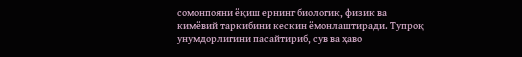сомонпояни ёқиш ернинг биологик, физик ва кимёвий таркибини кескин ёмонлаштиради. Тупроқ унумдорлигини пасайтириб, сув ва ҳаво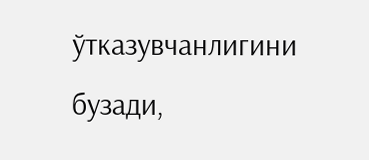ўтказувчанлигини бузади,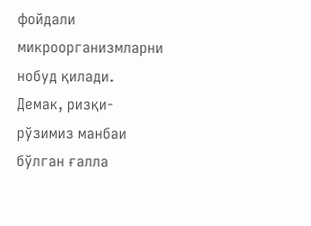фойдали микроорганизмларни нобуд қилади. Демак, ризқи-рўзимиз манбаи бўлган ғалла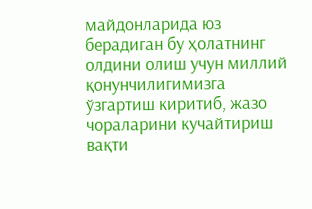майдонларида юз берадиган бу ҳолатнинг олдини олиш учун миллий қонунчилигимизга ўзгартиш киритиб, жазо чораларини кучайтириш вақти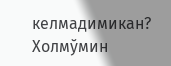келмадимикан?
Холмўмин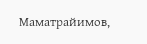Маматрайимов,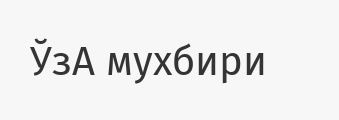ЎзА мухбири